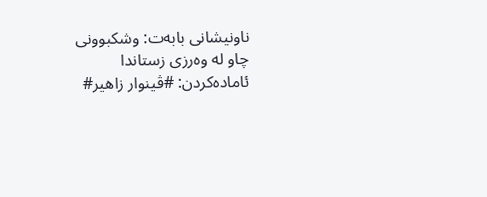ناونیشانی بابەت: وشکبوونی چاو لە وەرزی زستاندا
ئامادەکردن: #ڤینوار زاهیر#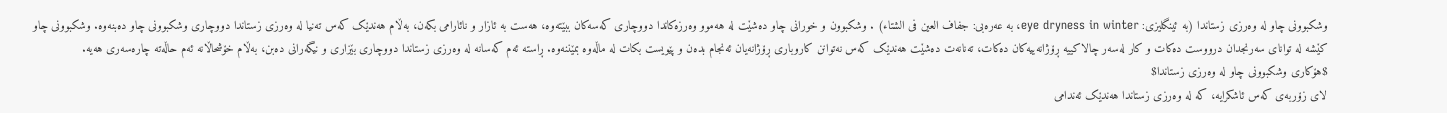وشکبوونی چاو لە وەرزی زستاندا (بە ئینگلیزی: eye dryness in winter، بە عەرەبی: جفاف العین فی الشتاء) . وشکبوون و خورانی چاو دەشێت لە هەموو وەرزەکاندا دووچاری کەسەکان ببێتەوە، هەست بە ئازار و نائارامی بکەن، بەڵام هەندێک کەس تەنیا لە وەرزی زستاندا دووچاری وشکبوونی چاو دەبنەوە. وشکبوونی چاو کێشە لە توانای سەرنجدان درووست دەکات و کار لەسەر چالاکییە ڕۆژانەییەکان دەکات، تەنانەت دەشێت هەندێک کەس نەتوانن کاروباری ڕۆژانەیان ئەنجام بدەن و پێویست بکات لە ماڵەوە بمێننەوە. ڕاستە ئەم کەسانە لە وەرزی زستاندا دووچاری بێزاری و نیگەرانی دەبن، بەڵام خۆشحاڵانە ئەم حاڵەتە چارەسەری هەیە.
$هۆکاری وشکبوونی چاو لە وەرزی زستاندا$
لای زۆربەی کەس ئاشکرایە، کە لە وەرزی زستاندا هەندێک ئەندامی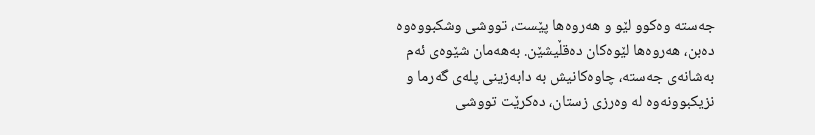جەستە وەکوو لێو و هەروەها پێست، تووشی وشکبووەوە دەبن، هەروەها لێوەکان دەقڵیشێن. بەهەمان شێوەی ئەم بەشانەی جەستە، چاوەکانیش بە دابەزینی پلەی گەرما و نزیکبوونەوە لە وەرزی زستان، دەکرێت تووشی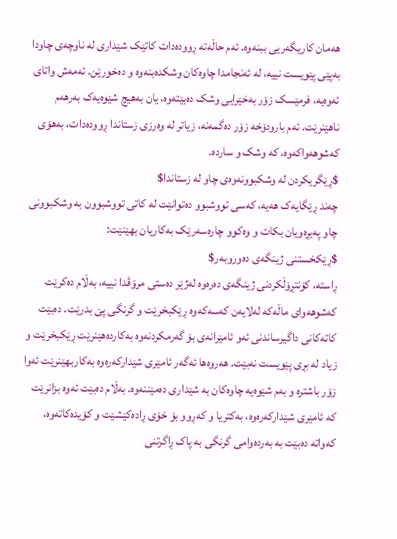هەمان کاریگەریی ببنەوە. ئەم حاڵەتە ڕوودەدات کاتێک شێداری لە ناوچەی چاودا بەپێی پێویست نییە، لە ئەنجامدا چاوەکان وشکدەبنەوە و دەخورێن. ئەمەش واتای ئەوەیە، فرمێسک زۆر بەخێرایی وشک دەبێتەوە، یان بەهیچ شێوەیەک بەرهەم ناهێنرێت. ئەم بارودۆخە زۆر دەگمەنە، زیاتر لە وەرزی زستاندا ڕوودەدات، بەهۆی کەشوهەواکەوە، کە وشک و ساردە.
$ڕێگریکردن لە وشکبوونەوەی چاو لە زستاندا$
چەند ڕێگایەک هەیە، کەسی تووشبوو دەتوانێت لە کاتی تووشبوون بە وشکبوونی چاو پەیڕەویان بکات و وەکوو چارەسەرێک بەکاریان بهێنێت:
$ڕێکخستنی ژینگەی دەوروبەر$
ڕاستە، کۆنتڕۆڵکردنی ژینگەی دەرەوە لەژێر دەستی مرۆڤدا نییە، بەڵام دەکرێت کەشوهەوای ماڵەکە لەلایەن کەسەکەوە ڕێکبخرێت و گرنگی پێ بدرێت. دەبێت کاتەکانی داگیرساندنی ئەو ئامێرانەی بۆ گەرمکردنەوە بەکاردەهێنرێت ڕێکبخرێت و زیاد لە بڕی پێویست نەبێت. هەروەها ئەگەر ئامێری شێدارکەرەوە بەکاربهێنرێت ئەوا زۆر باشترە و بەم شێوەیە چاوەکان بە شێداری دەمێننەوە. بەڵام دەبێت ئەوە بزانرێت کە ئامێری شێدارکەرەوە، بەکتریا و کەڕوو بۆ خۆی ڕادەکێشێت و کۆیدەکاتەوە، کەواتە دەبێت بە بەردەوامی گرنگی بە پاک ڕاگرتنی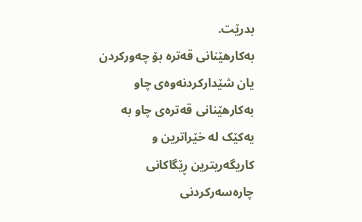بدرێت.
بەکارهێنانی قەترە بۆ چەورکردن یان شێدارکردنەوەی چاو
بەکارهێنانی قەترەی چاو بە یەکێک لە خێراترین و کاریگەریترین ڕێگاکانی چارەسەرکردنی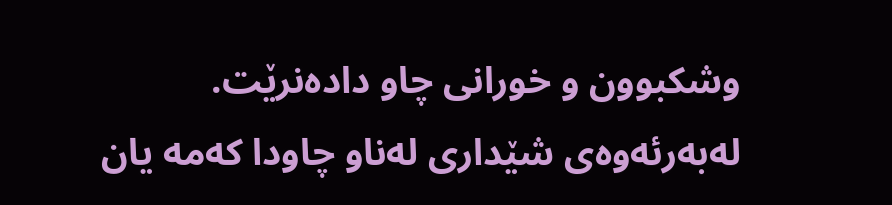وشکبوون و خورانی چاو دادەنرێت. لەبەرئەوەی شێداری لەناو چاودا کەمە یان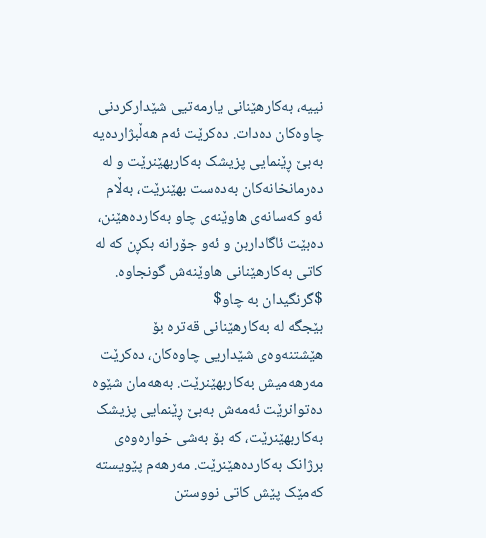نییە، بەکارهێنانی یارمەتیی شێدارکردنی چاوەکان دەدات. دەکرێت ئەم هەڵبژاردەیە بەبێ ڕێنمایی پزیشک بەکاربهێنرێت و لە دەرمانخانەکان بەدەست بهێنرێت، بەڵام ئەو کەسانەی هاوێنەی چاو بەکاردەهێنن، دەبێت ئاگاداربن و ئەو جۆرانە بکڕن کە لە کاتی بەکارهێنانی هاوێنەش گونجاوە.
$گرنگیدان بە چاو$
بێجگە لە بەکارهێنانی قەترە بۆ هێشتنەوەی شێداریی چاوەکان، دەکرێت مەرهەمیش بەکاربهێنرێت. بەهەمان شێوە دەتوانرێت ئەمەش بەبێ ڕێنمایی پزیشک بەکاربهێنرێت، کە بۆ بەشی خوارەوەی برژانک بەکاردەهێنرێت. مەرهەم پێویستە کەمێک پێش کاتی نووستن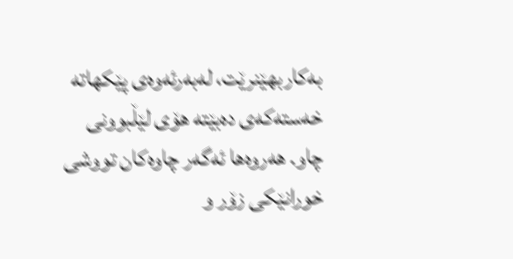بەکاربهێنرێت، لەبەرئەوەی پێکهاتە خەستەکەی دەبێتە هۆی لێڵبوونی چاو. هەروەها ئەگەر چاوەکان تووشی خورانێکی زۆر و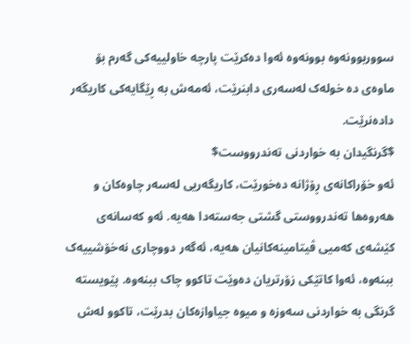سووربوونەوە بوونەوە ئەوا دەکرێت پارچە خاولییەکی گەرم بۆ ماوەی دە خولەک لەسەری دابنرێت، ئەمەش بە ڕێگایەکی کاریگەر دادەنرێت.
$گرنگیدان بە خواردنی تەندرووست$
ئەو خۆراکانەی ڕۆژانە دەخورێت، کاریگەریی لەسەر چاوەکان و هەروەها تەندرووستی گشتی جەستەدا هەیە. ئەو کەسانەی کێشەی کەمیی ڤیتامینەکانیان هەیە، ئەگەر دووچاری نەخۆشییەک ببنەوە، ئەوا کاتێکی زۆرتریان دەوێت تاکوو چاک ببنەوە. پێویستە گرنگی بە خواردنی سەوزە و میوە جیاوازەکان بدرێت، تاکوو لەش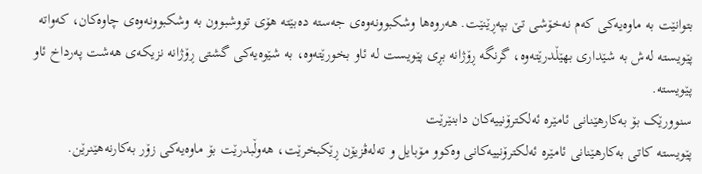بتوانێت بە ماوەیەکی کەم نەخۆشی تێ بپەڕێنێت. هەروەها وشکبوونەوەی جەستە دەبێتە هۆی تووشبوون بە وشکبوونەوەی چاوەکان، کەواتە پێویستە لەش بە شێداری بهێڵدرێتەوە، گرنگە ڕۆژانە بڕی پێویست لە ئاو بخورێتەوە، بە شێوەیەکی گشتی ڕۆژانە نزیکەی هەشت پەرداخ ئاو پێویستە.
سنوورێک بۆ بەکارهێنانی ئامێرە ئەلکترۆنییەکان دابنێرێت
پێویستە کاتی بەکارهێنانی ئامێرە ئەلکترۆنییەکانی وەکوو مۆبایل و تەلەڤزیۆن ڕێکبخرێت، هەوڵبدرێت بۆ ماوەیەکی زۆر بەکارنەهێنرێن.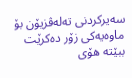سەیرکردنی تەلەڤزیۆن بۆ ماوەیەکی زۆر دەکرێت ببێتە هۆی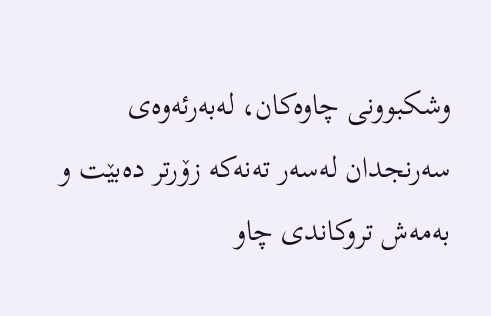وشکبوونی چاوەکان، لەبەرئەوەی سەرنجدان لەسەر تەنەکە زۆرتر دەبێت و بەمەش تروکاندی چاو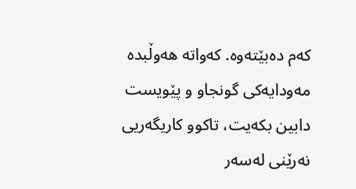کەم دەبێتەوە. کەواتە هەوڵبدە مەودایەکی گونجاو و پێویست دابین بکەیت، تاکوو کاریگەریی نەرێنی لەسەر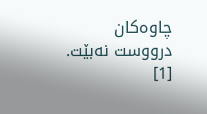چاوەکان درووست نەبێت. [1]